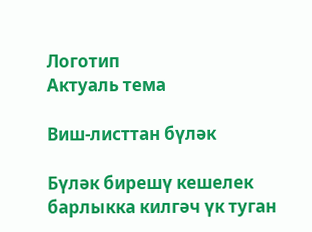Логотип
Актуаль тема

Виш-листтан бүләк

Бүләк бирешү кешелек барлыкка килгәч үк туган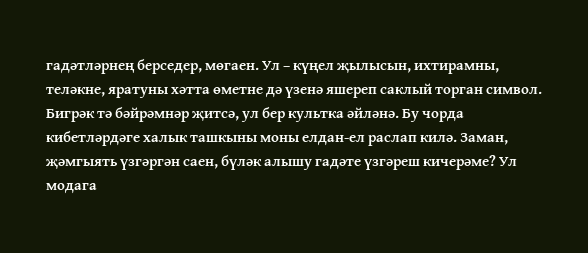гадәтләрнең берседер, мөгаен. Ул – күңел җылысын, ихтирамны, теләкне, яратуны хәтта өметне дә үзенә яшереп саклый торган символ. Бигрәк тә бәйрәмнәр җитсә, ул бер культка әйләнә. Бу чорда кибетләрдәге халык ташкыны моны елдан-ел раслап килә. Заман, җәмгыять үзгәргән саен, бүләк алышу гадәте үзгәреш кичерәме? Ул модага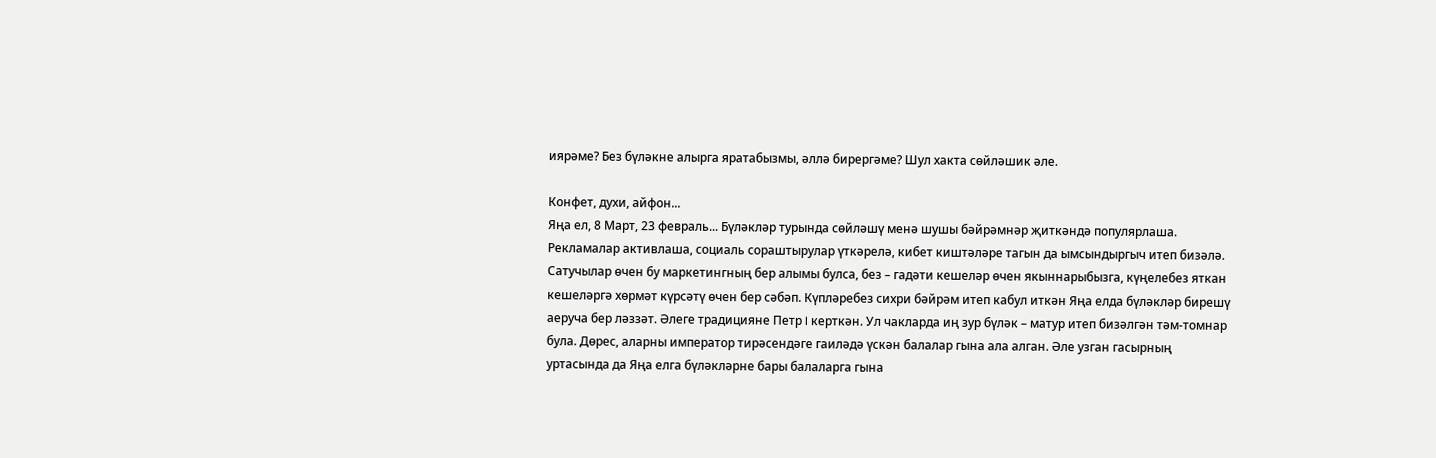иярәме? Без бүләкне алырга яратабызмы, әллә бирергәме? Шул хакта сөйләшик әле.

Конфет, духи, айфон...
Яңа ел, 8 Март, 23 февраль... Бүләкләр турында сөйләшү менә шушы бәйрәмнәр җиткәндә популярлаша. Рекламалар активлаша, социаль сораштырулар үткәрелә, кибет киштәләре тагын да ымсындыргыч итеп бизәлә. Сатучылар өчен бу маркетингның бер алымы булса, без – гадәти кешеләр өчен якыннарыбызга, күңелебез яткан кешеләргә хөрмәт күрсәтү өчен бер сәбәп. Күпләребез сихри бәйрәм итеп кабул иткән Яңа елда бүләкләр бирешү аеруча бер ләззәт. Әлеге традицияне Петр I керткән. Ул чакларда иң зур бүләк – матур итеп бизәлгән тәм-томнар була. Дөрес, аларны император тирәсендәге гаиләдә үскән балалар гына ала алган. Әле узган гасырның уртасында да Яңа елга бүләкләрне бары балаларга гына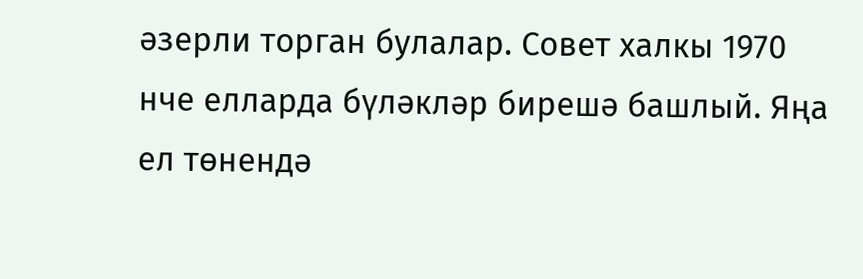әзерли торган булалар. Совет халкы 1970 нче елларда бүләкләр бирешә башлый. Яңа ел төнендә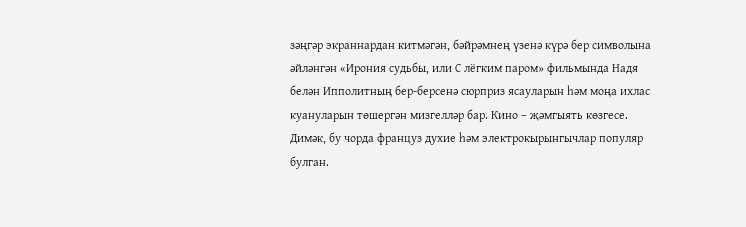зәңгәр экраннардан китмәгән, бәйрәмнең үзенә күрә бер символына әйләнгән «Ирония судьбы, или С лёгким паром» фильмында Надя белән Ипполитның бер-берсенә сюрприз ясауларын һәм моңа ихлас куануларын төшергән мизгелләр бар. Кино – җәмгыять көзгесе. Димәк, бу чорда француз духие һәм электрокырынгычлар популяр булган.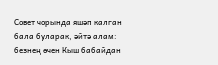Совет чорында яшәп калган бала буларак, әйтә алам: безнең өчен Кыш бабайдан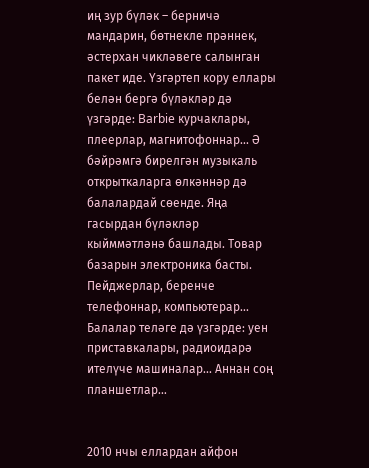иң зур бүләк – берничә мандарин, бөтнекле прәннек, әстерхан чикләвеге салынган пакет иде. Үзгәртеп кору еллары белән бергә бүләкләр дә үзгәрде: Barbie курчаклары, плеерлар, магнитофоннар... Ә бәйрәмгә бирелгән музыкаль открыткаларга өлкәннәр дә балалардай сөенде. Яңа гасырдан бүләкләр кыйммәтләнә башлады. Товар базарын электроника басты. Пейджерлар, беренче телефоннар, компьютерар... Балалар теләге дә үзгәрде: уен приставкалары, радиоидарә ителүче машиналар... Аннан соң планшетлар…


2010 нчы еллардан айфон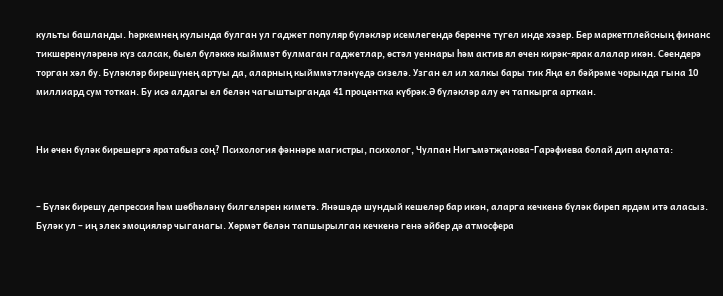культы башланды. Һәркемнең кулында булган ул гаджет популяр бүләкләр исемлегендә беренче түгел инде хәзер. Бер маркетплейсның финанс тикшеренүләренә күз салсак, быел бүләккә кыйммәт булмаган гаджетлар, өстәл уеннары һәм актив ял өчен кирәк-ярак алалар икән. Сөендерә торган хәл бу. Бүләкләр бирешүнең артуы да, аларның кыйммәтләнүедә сизелә. Узган ел ил халкы бары тик Яңа ел бәйрәме чорында гына 10 миллиард сум тоткан. Бу исә алдагы ел белән чагыштырганда 41 процентка күбрәк.Ә бүләкләр алу өч тапкырга арткан.


Ни өчен бүләк бирешергә яратабыз соң? Психология фәннәре магистры, психолог, Чулпан Нигъмәтҗанова-Гарәфиева болай дип аңлата:


– Бүләк бирешү депрессия һәм шөбһәләнү билгеләрен киметә. Янәшәдә шундый кешеләр бар икән, аларга кечкенә бүләк биреп ярдәм итә аласыз. Бүләк ул – иң элек эмоцияләр чыганагы. Хөрмәт белән тапшырылган кечкенә генә әйбер дә атмосфера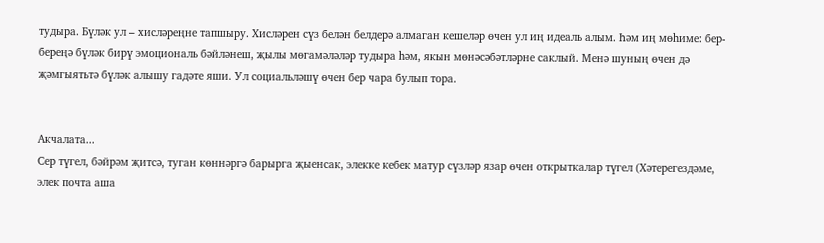тудыра. Бүләк ул – хисләреңне тапшыру. Хисләрен сүз белән белдерә алмаган кешеләр өчен ул иң идеаль алым. Һәм иң мөһиме: бер-береңә бүләк бирү эмоциональ бәйләнеш, җылы мөгамәләләр тудыра һәм, якын мөнәсәбәтләрне саклый. Менә шуның өчен дә җәмгыятьтә бүләк алышу гадәте яши. Ул социальләшү өчен бер чара булып тора.


Акчалата...
Сер түгел, бәйрәм җитсә, туган көннәргә барырга җыенсак, элекке кебек матур сүзләр язар өчен открыткалар түгел (Хәтерегездәме, элек почта аша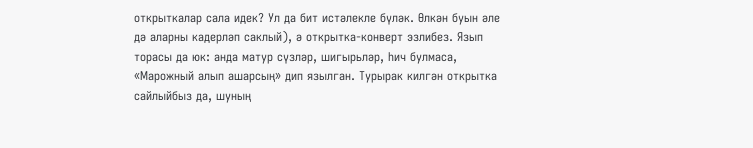открыткалар сала идек? Ул да бит истәлекле бүләк. Өлкән буын әле дә аларны кадерләп саклый), ә открытка-конверт эзлибез. Язып торасы да юк: анда матур сүзләр, шигырьләр, һич булмаса, «Марожный алып ашарсың» дип язылган. Турырак килгән открытка сайлыйбыз да, шуның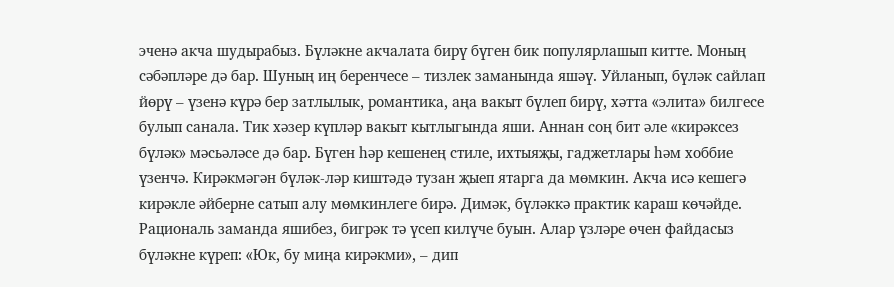эченә акча шудырабыз. Бүләкне акчалата бирү бүген бик популярлашып китте. Моның сәбәпләре дә бар. Шуның иң беренчесе – тизлек заманында яшәү. Уйланып, бүләк сайлап йөрү – үзенә күрә бер затлылык, романтика, аңа вакыт бүлеп бирү, хәтта «элита» билгесе булып санала. Тик хәзер күпләр вакыт кытлыгында яши. Аннан соң бит әле «кирәксез бүләк» мәсьәләсе дә бар. Бүген һәр кешенең стиле, ихтыяҗы, гаджетлары һәм хоббие үзенчә. Кирәкмәгән бүләк-ләр киштәдә тузан җыеп ятарга да мөмкин. Акча исә кешегә кирәкле әйберне сатып алу мөмкинлеге бирә. Димәк, бүләккә практик караш көчәйде. Рациональ заманда яшибез, бигрәк тә үсеп килүче буын. Алар үзләре өчен файдасыз бүләкне күреп: «Юк, бу миңа кирәкми», – дип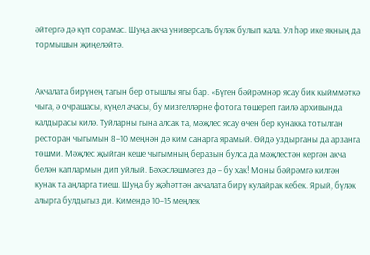әйтергә дә күп сорамас. Шуңа акча универсаль бүләк булып кала. Ул һәр ике якның да тормышын җиңеләйтә.


Акчалата бирүнең тагын бер отышлы ягы бар. «Бүген бәйрәмнәр ясау бик кыйммәткә чыга, ә очрашасы, күңел ачасы, бу мизгелләрне фотога төшереп гаилә архивында калдырасы килә. Туйларны гына алсак та, мәҗлес ясау өчен бер кунакка тотылган ресторан чыгымын 8–10 меңнән дә ким санарга ярамый. Өйдә уздырганы да арзанга төшми. Мәҗлес җыйган кеше чыгымның беразын булса да мәҗлестән кергән акча белән каплармын дип уйлый. Бәхәсләшмәгез дә – бу хак! Моны бәйрәмгә килгән кунак та аңларга тиеш. Шуңа бу җәһәттән акчалата бирү кулайрак кебек. Ярый, бүләк алырга булдыгыз ди. Кимендә 10–15 меңлек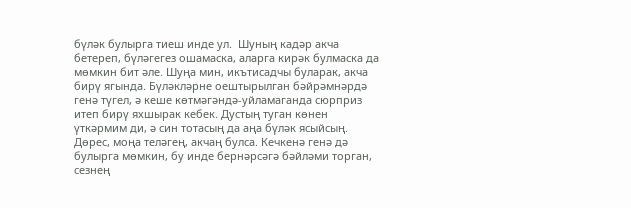бүләк булырга тиеш инде ул.  Шуның кадәр акча бетереп, бүләгегез ошамаска, аларга кирәк булмаска да мөмкин бит әле. Шуңа мин, икътисадчы буларак, акча бирү ягында. Бүләкләрне оештырылган бәйрәмнәрдә генә түгел, ә кеше көтмәгәндә-уйламаганда сюрприз итеп бирү яхшырак кебек. Дустың туган көнен үткәрмим ди, ә син тотасың да аңа бүләк ясыйсың. Дөрес, моңа теләгең, акчаң булса. Кечкенә генә дә булырга мөмкин, бу инде бернәрсәгә бәйләми торган, сезнең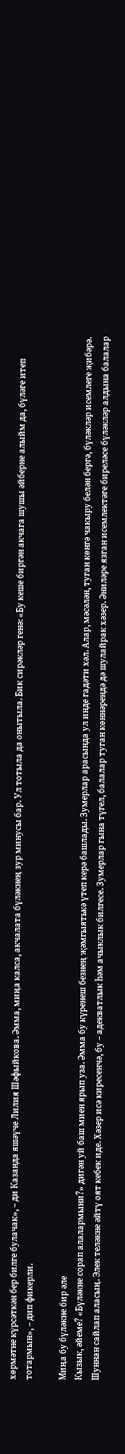хөрмәтне күрсәткән бер билге булачак», – ди Казанда яшәүче Лилия Шәфыйкова. Әмма, миңа калса, акчалата бүләкнең зур минусы бар. Ул тотыла да онытыла. Бик сирәкләр генә: «Бу кеше биргән акчага шушы әйберне алыйм да, бүләге итеп тотармын», – дип фикерли.

Миңа бу бүләкне бир әле
Кызык, әйеме? «Бүләкне сорап алалармыни?» дигән уй баш миен ярып уза. Әмма бу күренеш безнең җәмгыятькә үтеп керә башлады. Зумерлар арасында ул инде гадәти хәл. Алар, мәсәлән, туган көнгә чакыру белән бергә, бүләкләр исемлеге җибәрә. Шуннан сайлап аласың. Элек теләкне әйтү оят кебек иде. Хәзер исә киресенчә, бу – адекватлык һәм ачыклык билгесе. Зумерлар гына түгел, балалар туган көннәрендә дә шулайрак хәзер. Әниләре язган исемлектәге биреләсе бүләкләр алдына балалар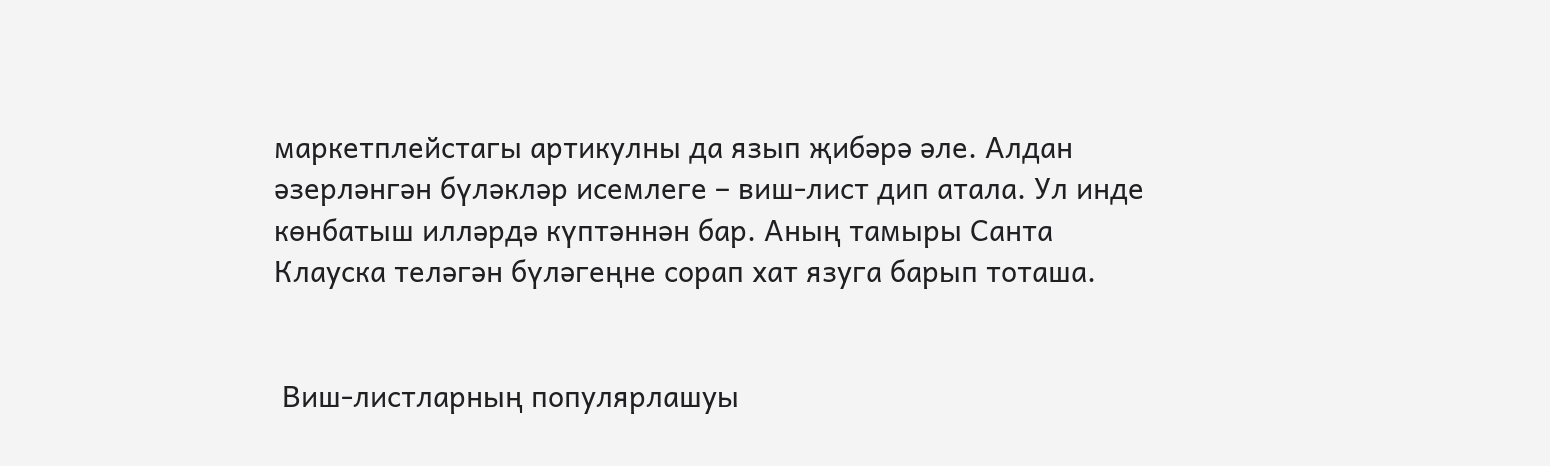маркетплейстагы артикулны да язып җибәрә әле. Алдан әзерләнгән бүләкләр исемлеге – виш-лист дип атала. Ул инде көнбатыш илләрдә күптәннән бар. Аның тамыры Санта Клауска теләгән бүләгеңне сорап хат язуга барып тоташа.


 Виш-листларның популярлашуы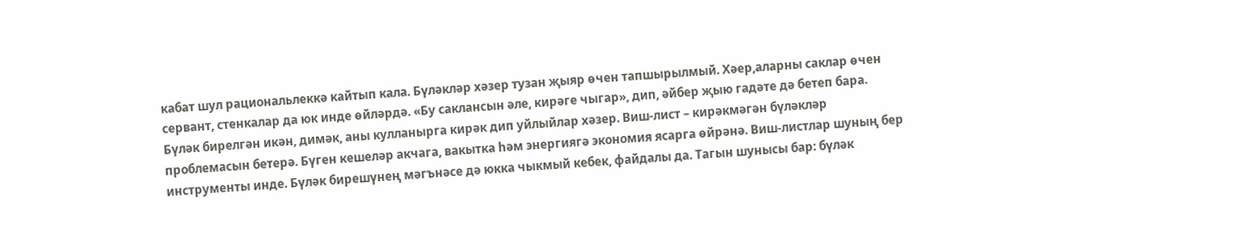кабат шул рациональлеккә кайтып кала. Бүләкләр хәзер тузан җыяр өчен тапшырылмый. Хәер,аларны саклар өчен сервант, стенкалар да юк инде өйләрдә. «Бу саклансын әле, кирәге чыгар», дип, әйбер җыю гадәте дә бетеп бара. Бүләк бирелгән икән, димәк, аны кулланырга кирәк дип уйлыйлар хәзер. Виш-лист – кирәкмәгән бүләкләр проблемасын бетерә. Бүген кешеләр акчага, вакытка һәм энергиягә экономия ясарга өйрәнә. Виш-листлар шуның бер инструменты инде. Бүләк бирешүнең мәгънәсе дә юкка чыкмый кебек, файдалы да. Тагын шунысы бар: бүләк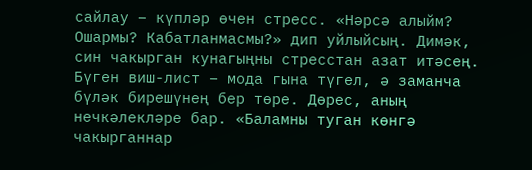сайлау – күпләр өчен стресс. «Нәрсә алыйм? Ошармы? Кабатланмасмы?» дип уйлыйсың. Димәк, син чакырган кунагыңны стресстан азат итәсең. Бүген виш-лист – мода гына түгел, ә заманча бүләк бирешүнең бер төре. Дөрес, аның нечкәлекләре бар. «Баламны туган көнгә чакырганнар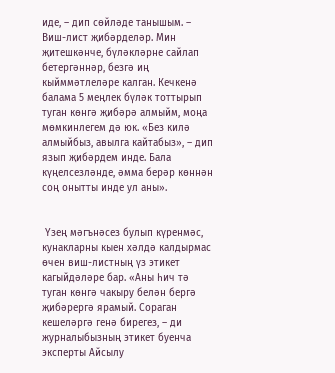иде, – дип сөйләде танышым. – Виш-лист җибәрделәр. Мин җитешкәнче, бүләкләрне сайлап бетергәннәр, безгә иң кыйммәтлеләре калган. Кечкенә балама 5 меңлек бүләк тоттырып туган көнгә җибәрә алмыйм, моңа мөмкинлегем дә юк. «Без килә алмыйбыз, авылга кайтабыз», – дип язып җибәрдем инде. Бала күңелсезләнде, әмма берәр көннән соң онытты инде ул аны».


 Үзең мәгънәсез булып күренмәс, кунакларны кыен хәлдә калдырмас өчен виш-листның үз этикет кагыйдәләре бар. «Аны һич тә туган көнгә чакыру белән бергә җибәрергә ярамый. Сораган  кешеләргә генә бирегез, – ди журналыбызның этикет буенча эксперты Айсылу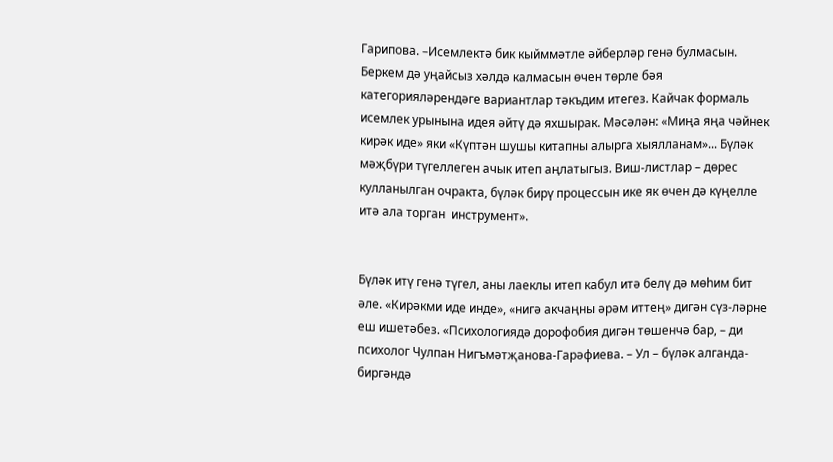Гарипова. –Исемлектә бик кыйммәтле әйберләр генә булмасын. Беркем дә уңайсыз хәлдә калмасын өчен төрле бәя категорияләрендәге вариантлар тәкъдим итегез. Кайчак формаль исемлек урынына идея әйтү дә яхшырак. Мәсәлән: «Миңа яңа чәйнек кирәк иде» яки «Күптән шушы китапны алырга хыялланам»... Бүләк мәҗбүри түгеллеген ачык итеп аңлатыгыз. Виш-листлар – дөрес кулланылган очракта, бүләк бирү процессын ике як өчен дә күңелле итә ала торган  инструмент».


Бүләк итү генә түгел, аны лаеклы итеп кабул итә белү дә мөһим бит әле. «Кирәкми иде инде», «нигә акчаңны әрәм иттең» дигән сүз-ләрне еш ишетәбез. «Психологиядә дорофобия дигән төшенчә бар, – ди психолог Чулпан Нигъмәтҗанова-Гарәфиева. – Ул – бүләк алганда-биргәндә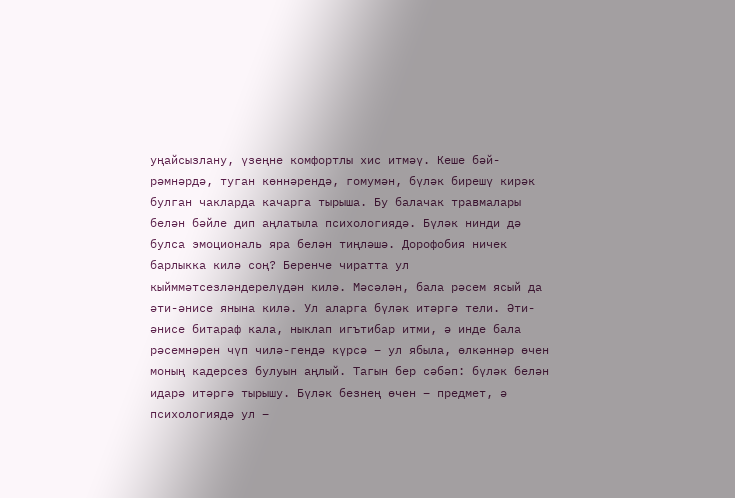уңайсызлану, үзеңне комфортлы хис итмәү. Кеше бәй-рәмнәрдә, туган көннәрендә, гомумән, бүләк бирешү кирәк булган чакларда качарга тырыша. Бу балачак травмалары белән бәйле дип аңлатыла психологиядә. Бүләк нинди дә булса эмоциональ яра белән тиңләшә. Дорофобия ничек барлыкка килә соң? Беренче чиратта ул кыйммәтсезләндерелүдән килә. Мәсәлән, бала рәсем ясый да әти-әнисе янына килә. Ул аларга бүләк итәргә тели. Әти-әнисе битараф кала, ныклап игътибар итми, ә инде бала рәсемнәрен чүп чилә-гендә күрсә – ул ябыла, өлкәннәр өчен моның кадерсез булуын аңлый. Тагын бер сәбәп: бүләк белән идарә итәргә тырышу. Бүләк безнең өчен – предмет, ә психологиядә ул –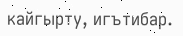кайгырту, игътибар.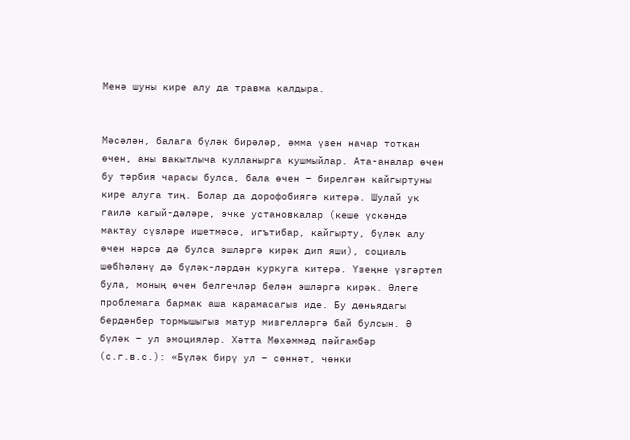Менә шуны кире алу да травма калдыра.


Мәсәлән, балага бүләк бирәләр, әмма үзен начар тоткан өчен, аны вакытлыча кулланырга кушмыйлар. Ата-аналар өчен бу тәрбия чарасы булса, бала өчен – бирелгән кайгыртуны кире алуга тиң. Болар да дорофобиягә китерә. Шулай ук гаилә кагый-дәләре, эчке установкалар (кеше үскәндә мактау сүзләре ишетмәсә, игътибар, кайгырту, бүләк алу өчен нәрсә дә булса эшләргә кирәк дип яши), социаль шөбһәләнү дә бүләк-ләрдән куркуга китерә. Үзеңне үзгәртеп була, моның өчен белгечләр белән эшләргә кирәк. Әлеге проблемага бармак аша карамасагыз иде. Бу дөньядагы бердәнбер тормышыгыз матур мизгелләргә бай булсын. Ә бүләк – ул эмоцияләр. Хәтта Мөхәммәд пәйгамбәр (с.г.в.с.): «Бүләк бирү ул – сөннәт, чөнки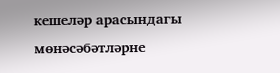кешеләр арасындагы мөнәсәбәтләрне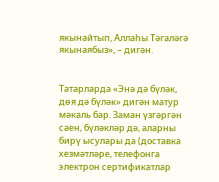якынайтып, Аллаһы Тәгаләгә якынаябыз», – дигән.


Татарларда «Энә дә бүләк, дөя дә бүләк» дигән матур мәкаль бар. Заман үзгәргән саен, бүләкләр дә, аларны бирү ысулары да (доставка хезмәтләре, телефонга электрон сертификатлар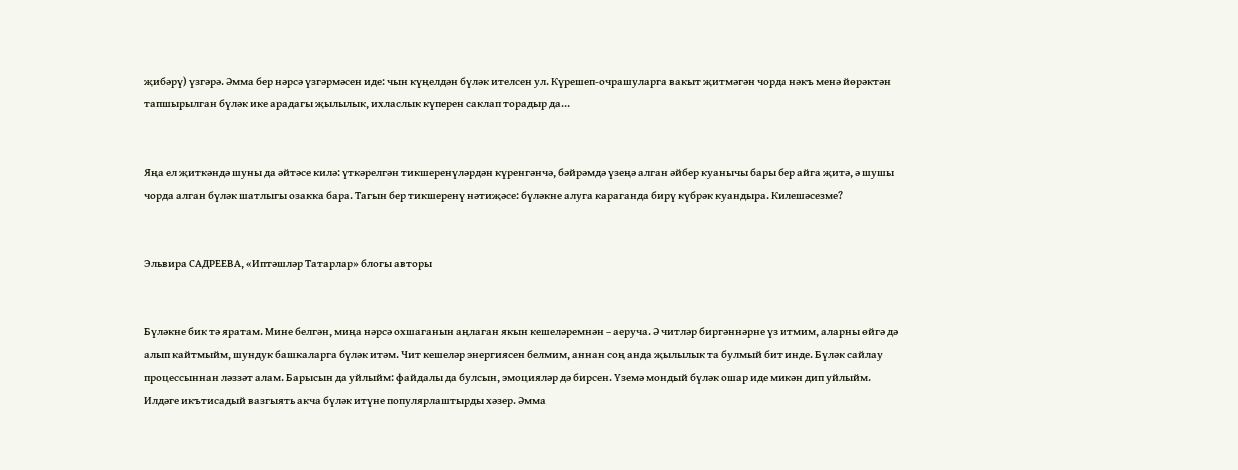җибәрү) үзгәрә. Әмма бер нәрсә үзгәрмәсен иде: чын күңелдән бүләк ителсен ул. Күрешеп-очрашуларга вакыт җитмәгән чорда нәкъ менә йөрәктән тапшырылган бүләк ике арадагы җылылык, ихласлык күперен саклап торадыр да…


Яңа ел җиткәндә шуны да әйтәсе килә: үткәрелгән тикшеренүләрдән күренгәнчә, бәйрәмдә үзеңә алган әйбер куанычы бары бер айга җитә, ә шушы чорда алган бүләк шатлыгы озакка бара. Тагын бер тикшеренү нәтиҗәсе: бүләкне алуга караганда бирү күбрәк куандыра. Килешәсезме?


Эльвира САДРЕЕВА, «Иптәшләр Татарлар» блогы авторы


Бүләкне бик тә яратам. Мине белгән, миңа нәрсә охшаганын аңлаган якын кешеләремнән – аеруча. Ә читләр биргәннәрне үз итмим, аларны өйгә дә алып кайтмыйм, шундук башкаларга бүләк итәм. Чит кешеләр энергиясен белмим, аннан соң анда җылылык та булмый бит инде. Бүләк сайлау процессыннан ләззәт алам. Барысын да уйлыйм: файдалы да булсын, эмоцияләр дә бирсен. Үземә мондый бүләк ошар иде микән дип уйлыйм. Илдәге икътисадый вазгыять акча бүләк итүне популярлаштырды хәзер. Әмма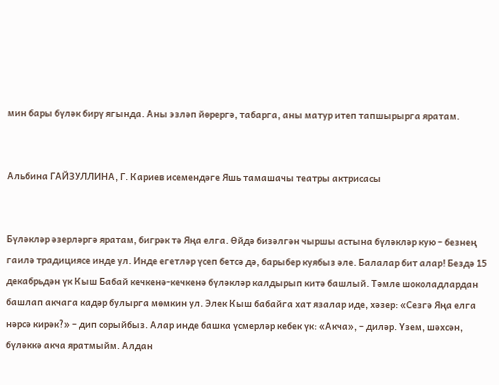мин бары бүләк бирү ягында. Аны эзләп йөрергә, табарга, аны матур итеп тапшырырга яратам.


Альбина ГАЙЗУЛЛИНА, Г. Кариев исемендәге Яшь тамашачы театры актрисасы


Бүләкләр әзерләргә яратам, бигрәк тә Яңа елга. Өйдә бизәлгән чыршы астына бүләкләр кую – безнең гаилә традициясе инде ул. Инде егетләр үсеп бетсә дә, барыбер куябыз әле. Балалар бит алар! Бездә 15 декабрьдән үк Кыш Бабай кечкенә-кечкенә бүләкләр калдырып китә башлый. Тәмле шоколадлардан башлап акчага кадәр булырга мөмкин ул. Элек Кыш бабайга хат язалар иде, хәзер: «Сезгә Яңа елга нәрсә кирәк?» – дип сорыйбыз. Алар инде башка үсмерләр кебек үк: «Акча», – диләр. Үзем, шәхсән, бүләккә акча яратмыйм. Алдан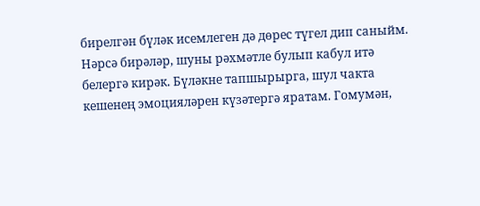бирелгән бүләк исемлеген дә дөрес түгел дип саныйм. Нәрсә бирәләр, шуны рәхмәтле булып кабул итә белергә кирәк. Бүләкне тапшырырга, шул чакта кешенең эмоцияләрен күзәтергә яратам. Гомумән,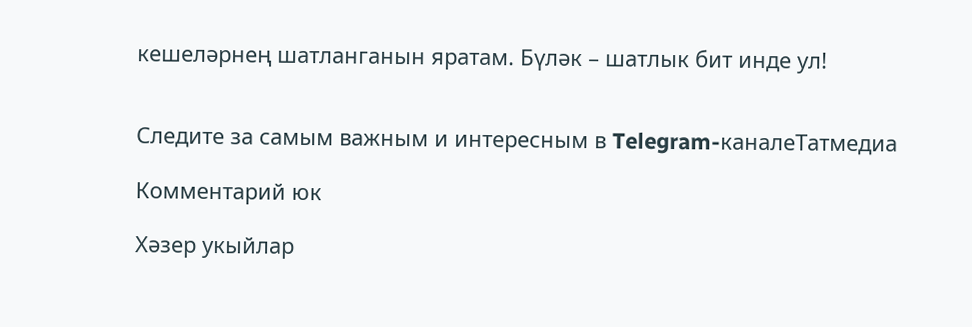кешеләрнең шатланганын яратам. Бүләк – шатлык бит инде ул!


Следите за самым важным и интересным в Telegram-каналеТатмедиа

Комментарий юк

Хәзер укыйлар